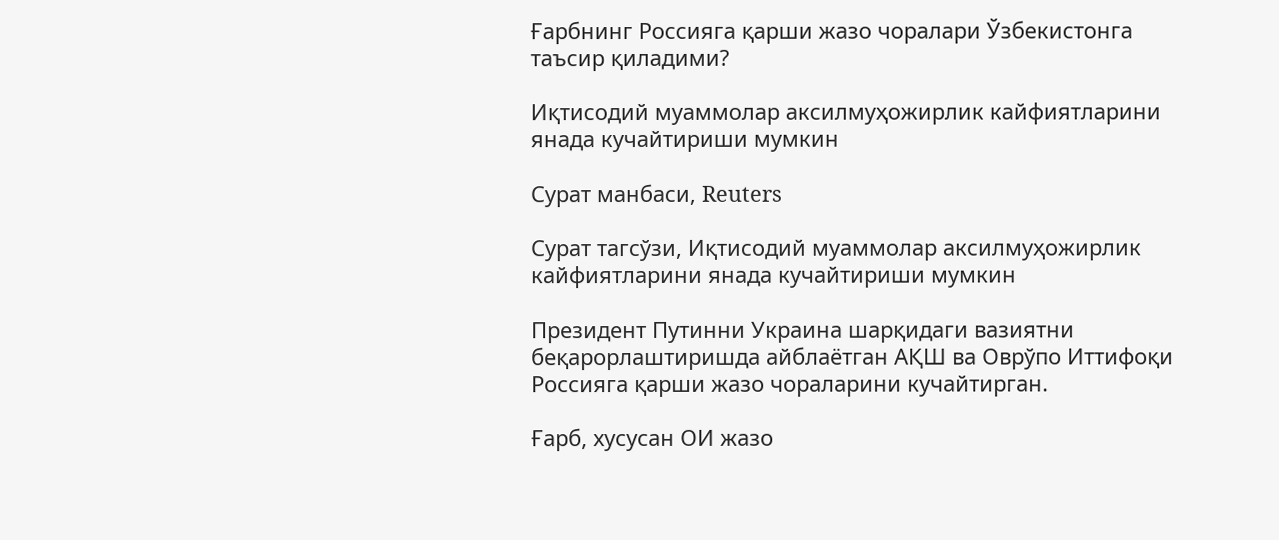Ғарбнинг Россияга қарши жазо чоралари Ўзбекистонга таъсир қиладими?

Иқтисодий муаммолар аксилмуҳожирлик кайфиятларини янада кучайтириши мумкин

Сурат манбаси, Reuters

Сурат тагсўзи, Иқтисодий муаммолар аксилмуҳожирлик кайфиятларини янада кучайтириши мумкин

Президент Путинни Украина шарқидаги вазиятни беқарорлаштиришда айблаётган АҚШ ва Оврўпо Иттифоқи Россияга қарши жазо чораларини кучайтирган.

Ғарб, хусусан ОИ жазо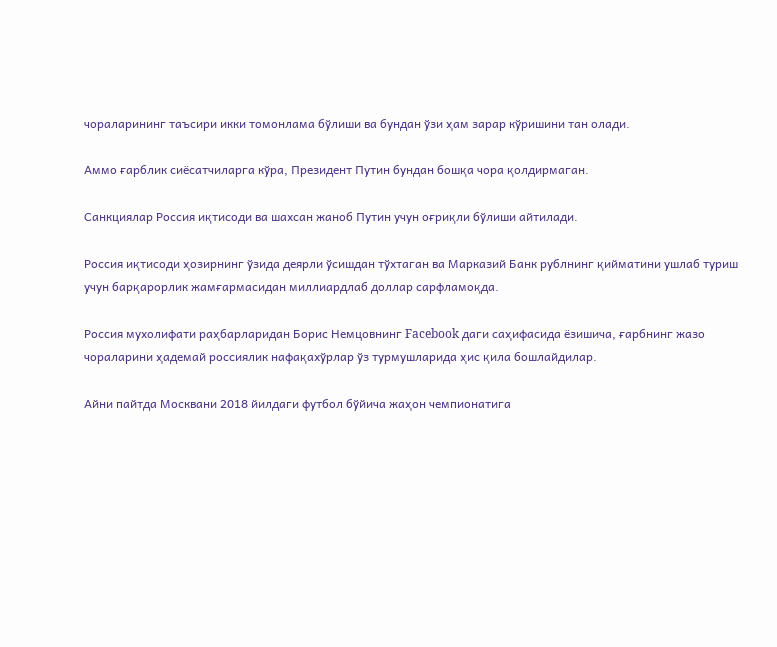чораларининг таъсири икки томонлама бўлиши ва бундан ўзи ҳам зарар кўришини тан олади.

Аммо ғарблик сиёсатчиларга кўра, Президент Путин бундан бошқа чора қолдирмаган.

Санкциялар Россия иқтисоди ва шахсан жаноб Путин учун оғриқли бўлиши айтилади.

Россия иқтисоди ҳозирнинг ўзида деярли ўсишдан тўхтаган ва Марказий Банк рублнинг қийматини ушлаб туриш учун барқарорлик жамғармасидан миллиардлаб доллар сарфламоқда.

Россия мухолифати раҳбарларидан Борис Немцовнинг Facebook даги саҳифасида ёзишича, ғарбнинг жазо чораларини ҳадемай россиялик нафақахўрлар ўз турмушларида ҳис қила бошлайдилар.

Айни пайтда Москвани 2018 йилдаги футбол бўйича жаҳон чемпионатига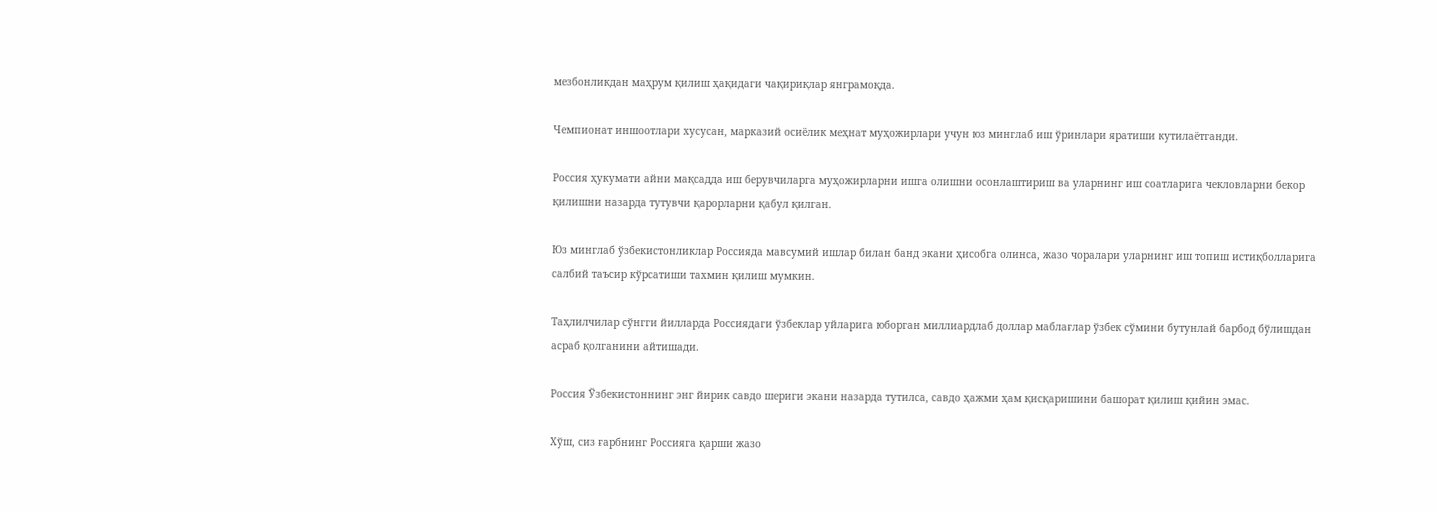мезбонликдан маҳрум қилиш ҳақидаги чақириқлар янграмоқда.

Чемпионат иншоотлари хусусан, марказий осиёлик меҳнат муҳожирлари учун юз минглаб иш ўринлари яратиши кутилаётганди.

Россия ҳукумати айни мақсадда иш берувчиларга муҳожирларни ишга олишни осонлаштириш ва уларнинг иш соатларига чекловларни бекор қилишни назарда тутувчи қарорларни қабул қилган.

Юз минглаб ўзбекистонликлар Россияда мавсумий ишлар билан банд экани ҳисобга олинса, жазо чоралари уларнинг иш топиш истиқболларига салбий таъсир кўрсатиши тахмин қилиш мумкин.

Таҳлилчилар сўнгги йилларда Россиядаги ўзбеклар уйларига юборган миллиардлаб доллар маблағлар ўзбек сўмини бутунлай барбод бўлишдан асраб қолганини айтишади.

Россия Ўзбекистоннинг энг йирик савдо шериги экани назарда тутилса, савдо ҳажми ҳам қисқаришини башорат қилиш қийин эмас.

Хўш, сиз ғарбнинг Россияга қарши жазо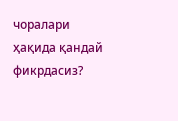чоралари ҳақида қандай фикрдасиз?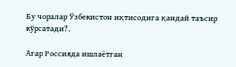Бу чоралар Ўзбекистон иқтисодига қандай таъсир кўрсатади?.

Агар Россияда ишлаётган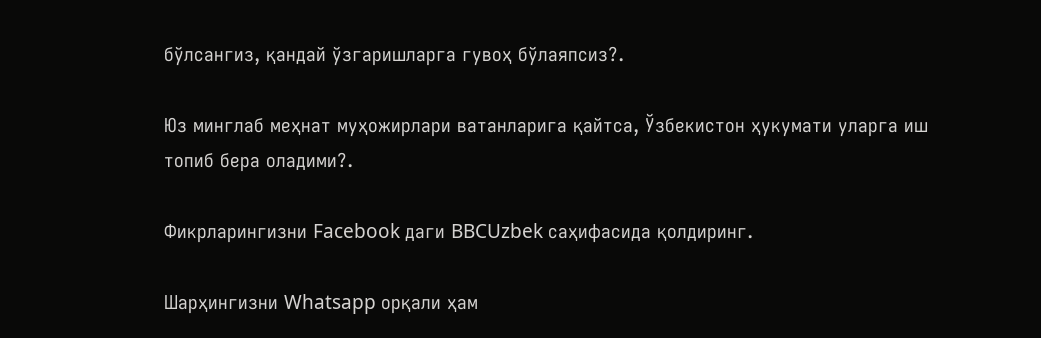бўлсангиз, қандай ўзгаришларга гувоҳ бўлаяпсиз?.

Юз минглаб меҳнат муҳожирлари ватанларига қайтса, Ўзбекистон ҳукумати уларга иш топиб бера оладими?.

Фикрларингизни Facebook даги BBCUzbek саҳифасида қолдиринг.

Шарҳингизни Whatsapp орқали ҳам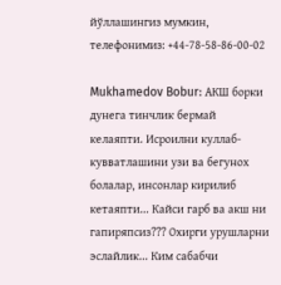йўллашингиз мумкин, телефонимиз: +44-78-58-86-00-02

Mukhamedov Bobur: АКШ борки дунега тинчлик бермай келаяпти. Исроилни куллаб-кувватлашини узи ва бегунох болалар, инсонлар кирилиб кетаяпти... Кайси гарб ва акш ни гапиряпсиз??? Охирги урушларни эслайлик... Ким сабабчи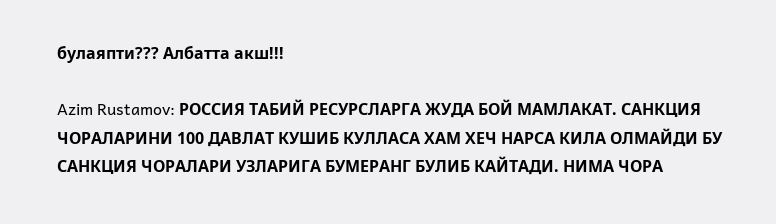булаяпти??? Албатта акш!!!

Azim Rustamov: РОССИЯ ТАБИЙ РЕСУРСЛАРГА ЖУДА БОЙ МАМЛАКАТ. САНКЦИЯ ЧОРАЛАРИНИ 100 ДАВЛАТ КУШИБ КУЛЛАСА ХАМ ХЕЧ НАРСА КИЛА ОЛМАЙДИ БУ САНКЦИЯ ЧОРАЛАРИ УЗЛАРИГА БУМЕРАНГ БУЛИБ КАЙТАДИ. НИМА ЧОРА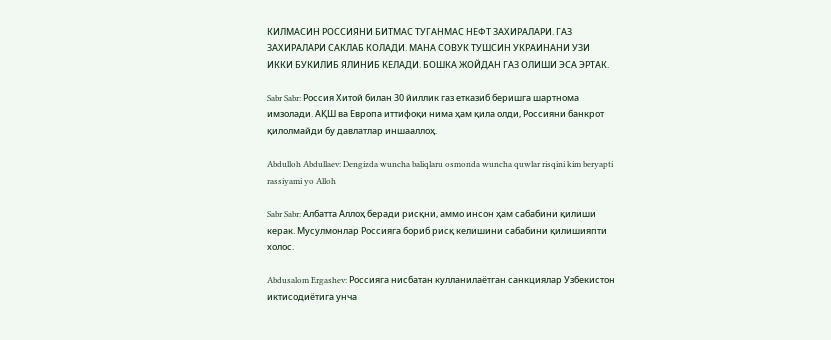КИЛМАСИН РОССИЯНИ БИТМАС ТУГАНМАС НЕФТ ЗАХИРАЛАРИ. ГАЗ ЗАХИРАЛАРИ САКЛАБ КОЛАДИ. МАНА СОВУК ТУШСИН УКРАИНАНИ УЗИ ИККИ БУКИЛИБ ЯЛИНИБ КЕЛАДИ. БОШКА ЖОЙДАН ГАЗ ОЛИШИ ЭСА ЭРТАК.

Sabr Sabr: Россия Хитой билан 30 йиллик газ етказиб беришга шартнома имзолади. АҚШ ва Европа иттифоқи нима ҳам қила олди, Россияни банкрот қилолмайди бу давлатлар иншааллоҳ.

Abdulloh Abdullaev: Dengizda wuncha baliqlaru osmonda wuncha quwlar risqini kim beryapti rassiyami yo Alloh

Sabr Sabr: Албатта Аллоҳ беради рисқни, аммо инсон ҳам сабабини қилиши керак. Мусулмонлар Россияга бориб рисқ келишини сабабини қилишияпти холос.

Abdusalom Ergashev: Россияга нисбатан кулланилаётган санкциялар Узбекистон иктисодиётига унча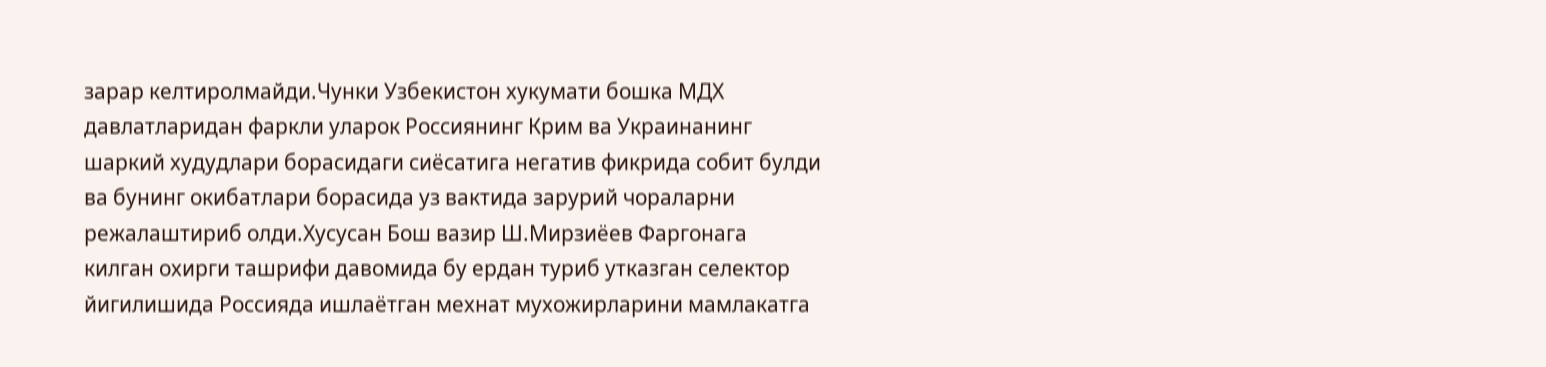зарар келтиролмайди.Чунки Узбекистон хукумати бошка МДХ давлатларидан фаркли уларок Россиянинг Крим ва Украинанинг шаркий худудлари борасидаги сиёсатига негатив фикрида собит булди ва бунинг окибатлари борасида уз вактида зарурий чораларни режалаштириб олди.Хусусан Бош вазир Ш.Мирзиёев Фаргонага килган охирги ташрифи давомида бу ердан туриб утказган селектор йигилишида Россияда ишлаётган мехнат мухожирларини мамлакатга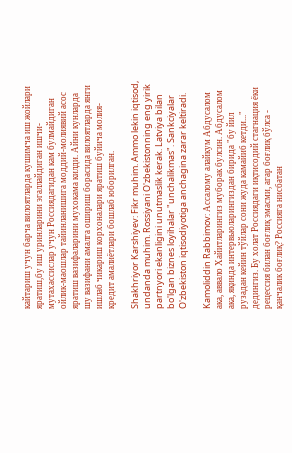кайтариш учун барча вилоятларда кушимча иш жойлари яратиш,бу иш уринларини эгаллайдиган ишчи-мутахассислар учун Россиядагидан кам булмайдиган ойлик-маошлар тайинланишига моддий-молиявий асос яратиш вазифаларини мухокама килди. Айни кунларда шу вазифани амалга ошириш борасида вилоятларда янги ишлаб чикариш корхоналари яратиш буйича молия-кредит амалиётлари бошлаб юборилган.

Shakhriyor Karshiyev: Fikr muhim. Ammo lekin iqtisod, undanda muhim. Rossiyani O'zbekistonning eng yirik partnyori ekanligini unutmaslik kerak. Latviya bilan bo'lgan biznes loyihalar "unchalikmas". Sankciyalar O'zbekiston iqtisodiyotiga anchagina zarar keltiradi.

Kamoliddin Rabbimov: Ассалому алайкум Абдусалом ака, аввало Хайитларингиз муборак булсин. Абдусалом ака, яқинда интервьюларингиздан бирида "бу йил рузадан кейин тўйлар сони жуда камайиб кетди..." дедингиз. Бу холат Россиядаги иқтисодий стагнация ёки рецессия билан боғлиқ эмасми, агар боғлиқ бўлса - қанчалик боғлиқ? Россияга нисбатан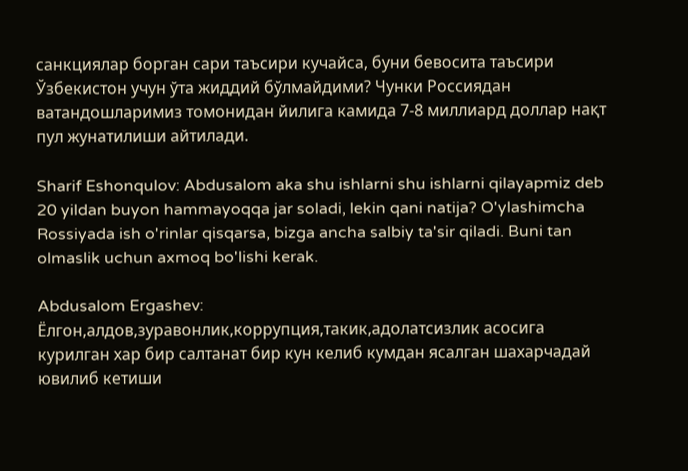санкциялар борган сари таъсири кучайса, буни бевосита таъсири Ўзбекистон учун ўта жиддий бўлмайдими? Чунки Россиядан ватандошларимиз томонидан йилига камида 7-8 миллиард доллар нақт пул жунатилиши айтилади.

Sharif Eshonqulov: Abdusalom aka shu ishlarni shu ishlarni qilayapmiz deb 20 yildan buyon hammayoqqa jar soladi, lekin qani natija? O'ylashimcha Rossiyada ish o'rinlar qisqarsa, bizga ancha salbiy ta'sir qiladi. Buni tan olmaslik uchun axmoq bo'lishi kerak.

Abdusalom Ergashev: Ёлгон,алдов,зуравонлик,коррупция,такик,адолатсизлик асосига курилган хар бир салтанат бир кун келиб кумдан ясалган шахарчадай ювилиб кетиши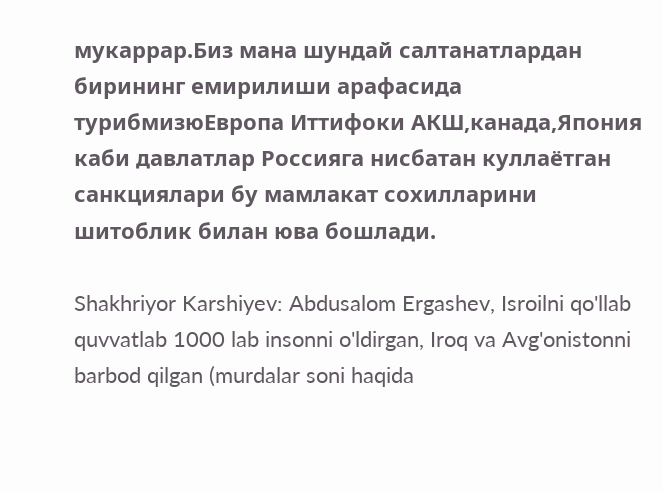мукаррар.Биз мана шундай салтанатлардан бирининг емирилиши арафасида турибмизюЕвропа Иттифоки АКШ,канада,Япония каби давлатлар Россияга нисбатан куллаётган санкциялари бу мамлакат сохилларини шитоблик билан юва бошлади.

Shakhriyor Karshiyev: Abdusalom Ergashev, Isroilni qo'llab quvvatlab 1000 lab insonni o'ldirgan, Iroq va Avg'onistonni barbod qilgan (murdalar soni haqida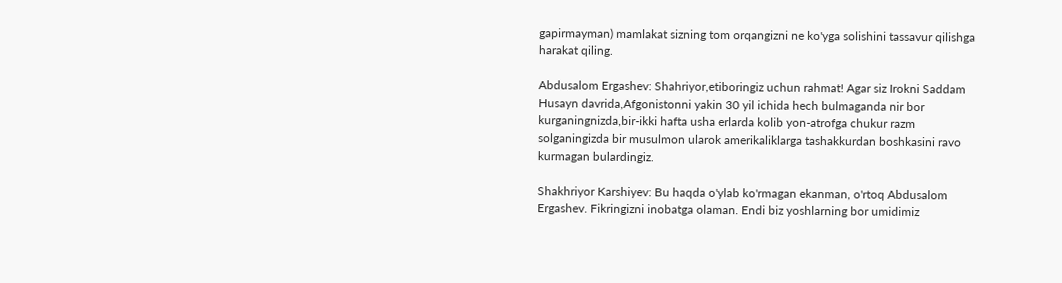gapirmayman) mamlakat sizning tom orqangizni ne ko'yga solishini tassavur qilishga harakat qiling.

Abdusalom Ergashev: Shahriyor,etiboringiz uchun rahmat! Agar siz Irokni Saddam Husayn davrida,Afgonistonni yakin 30 yil ichida hech bulmaganda nir bor kurganingnizda,bir-ikki hafta usha erlarda kolib yon-atrofga chukur razm solganingizda bir musulmon ularok amerikaliklarga tashakkurdan boshkasini ravo kurmagan bulardingiz.

Shakhriyor Karshiyev: Bu haqda o'ylab ko'rmagan ekanman, o'rtoq Abdusalom Ergashev. Fikringizni inobatga olaman. Endi biz yoshlarning bor umidimiz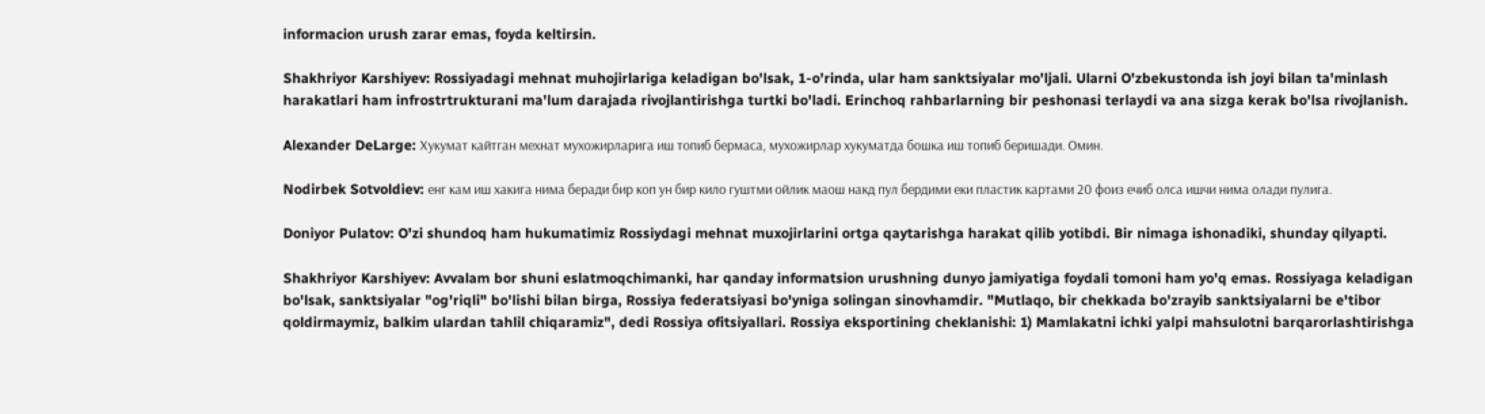informacion urush zarar emas, foyda keltirsin.

Shakhriyor Karshiyev: Rossiyadagi mehnat muhojirlariga keladigan bo'lsak, 1-o'rinda, ular ham sanktsiyalar mo'ljali. Ularni O'zbekustonda ish joyi bilan ta'minlash harakatlari ham infrostrtrukturani ma'lum darajada rivojlantirishga turtki bo'ladi. Erinchoq rahbarlarning bir peshonasi terlaydi va ana sizga kerak bo'lsa rivojlanish.

Alexander DeLarge: Хукумат кайтган мехнат мухожирларига иш топиб бермаса, мухожирлар хукуматда бошка иш топиб беришади. Омин.

Nodirbek Sotvoldiev: енг кам иш хакига нима беради бир коп ун бир кило гуштми ойлик маош накд пул бердими еки пластик картами 20 фоиз ечиб олса ишчи нима олади пулига.

Doniyor Pulatov: O'zi shundoq ham hukumatimiz Rossiydagi mehnat muxojirlarini ortga qaytarishga harakat qilib yotibdi. Bir nimaga ishonadiki, shunday qilyapti.

Shakhriyor Karshiyev: Avvalam bor shuni eslatmoqchimanki, har qanday informatsion urushning dunyo jamiyatiga foydali tomoni ham yo'q emas. Rossiyaga keladigan bo'lsak, sanktsiyalar "og'riqli" bo'lishi bilan birga, Rossiya federatsiyasi bo'yniga solingan sinovhamdir. "Mutlaqo, bir chekkada bo'zrayib sanktsiyalarni be e'tibor qoldirmaymiz, balkim ulardan tahlil chiqaramiz", dedi Rossiya ofitsiyallari. Rossiya eksportining cheklanishi: 1) Mamlakatni ichki yalpi mahsulotni barqarorlashtirishga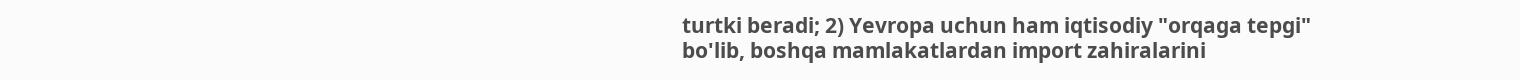turtki beradi; 2) Yevropa uchun ham iqtisodiy "orqaga tepgi" bo'lib, boshqa mamlakatlardan import zahiralarini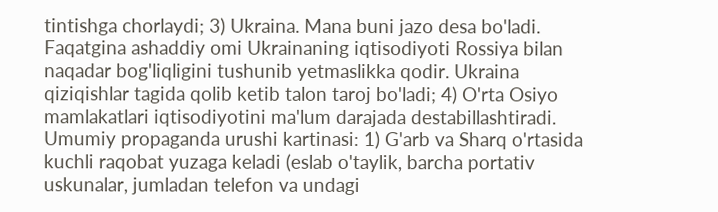tintishga chorlaydi; 3) Ukraina. Mana buni jazo desa bo'ladi. Faqatgina ashaddiy omi Ukrainaning iqtisodiyoti Rossiya bilan naqadar bog'liqligini tushunib yetmaslikka qodir. Ukraina qiziqishlar tagida qolib ketib talon taroj bo'ladi; 4) O'rta Osiyo mamlakatlari iqtisodiyotini ma'lum darajada destabillashtiradi. Umumiy propaganda urushi kartinasi: 1) G'arb va Sharq o'rtasida kuchli raqobat yuzaga keladi (eslab o'taylik, barcha portativ uskunalar, jumladan telefon va undagi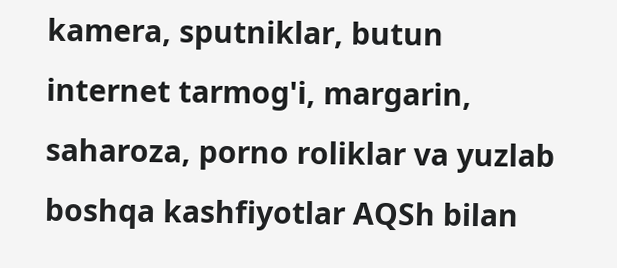kamera, sputniklar, butun internet tarmog'i, margarin, saharoza, porno roliklar va yuzlab boshqa kashfiyotlar AQSh bilan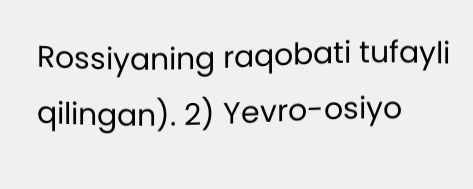Rossiyaning raqobati tufayli qilingan). 2) Yevro-osiyo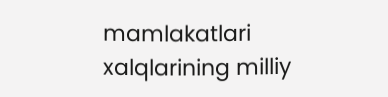mamlakatlari xalqlarining milliy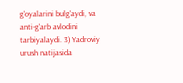g'oyalarini bulg'aydi, va anti-g'arb avlodini tarbiyalaydi. 3) Yadroviy urush natijasida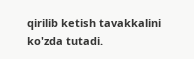qirilib ketish tavakkalini ko'zda tutadi.